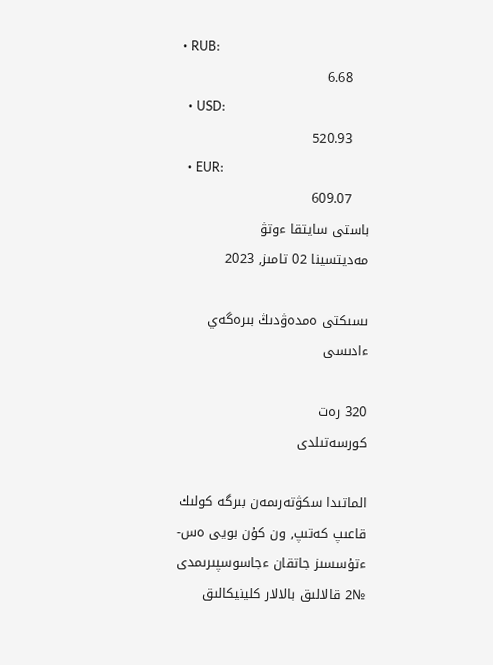• RUB:
    6.68
  • USD:
    520.93
  • EUR:
    609.07
باستى سايتقا ءوتۋ
مەديتسينا 02 تامىز, 2023

ىسىكتى ەمدەۋدىڭ بىرەگەي ءادىسى

320 رەت
كورسەتىلدى

الماتىدا سكۋتەرىمەن بىرگە كولىك قاعىپ كەتىپ, ون كۇن بويى ەس-ءتۇسسىز جاتقان ءجاسوسپىرىمدى №2 قالالىق بالالار كلينيكالىق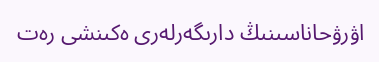اۋرۋحاناسىنىڭ دارىگەرلەرى ەكىنشى رەت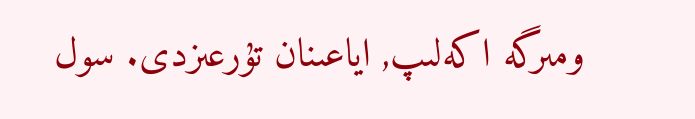ومىرگە اكەلىپ, اياعىنان تۇرعىزدى. سول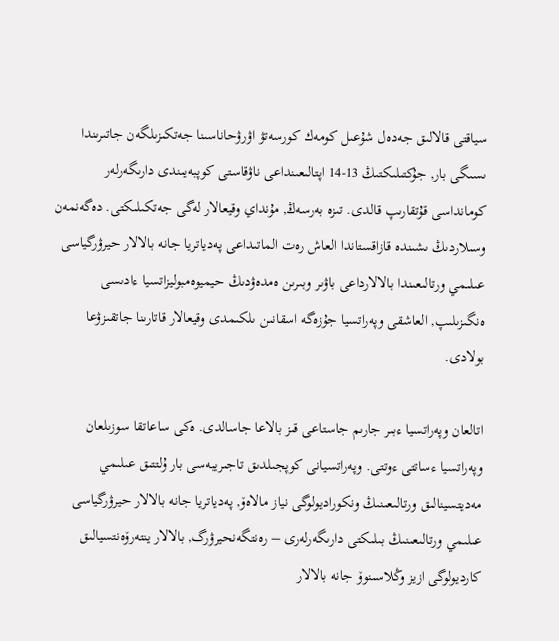سياقتى قالالىق جەدەل شۇعىل كومەك كورسەتۋ اۋرۋحاناسىنا جەتكىزىلگەن جاتىرىندا ىسىگى بار, جۇكتىلىكتىڭ 13-14 اپتالىعىنداعى ناۋقاستى كوپبەيىندى دارىگەرلەر كومانداسى قۇتقارىپ قالدى. تىزە بەرسەڭ, مۇنداي وقيعالار لەگى جەتكىلىكتى. دەگەنمەن وسىلاردىڭ ىشىندە قازاقستاندا العاش رەت الماتىداعى پەدياتريا جانە بالالار حيرۋرگياسى عىلىمي ورتالىعىندا بالالارداعى باۋىر وبىرىن ەمدەۋدىڭ حيميوەمبوليزاتسيا ءادىسى ەنگىزىلىپ, العاشقى وپەراتسيا جۇزەگە اسقانىن ىلكىمدى وقيعالار قاتارىنا جاتقىزۋعا بولادى.

اتالعان وپەراتسيا ءبىر جارىم جاستاعى قىز بالاعا جاسالدى. ەكى ساعاتقا سوزىلعان وپەراتسيا ءساتتى ءوتتى. وپەراتسيانى كوپجىلدىق تاجىريبەسى بار ۇلتتىق عىلىمي مەديتسينالىق ورتالىعىنىڭ ونكوراديولوگى نياز مالاەۆ, پەدياتريا جانە بالالار حيرۋرگياسى عىلىمي ورتالىعىنىڭ بىلىكتى دارىگەرلەرى – رەنتگەنحيرۋرگ, بالالار ينتەرۆەنتسيالىق كارديولوگى ازيز وڭلاسىنوۆ جانە بالالار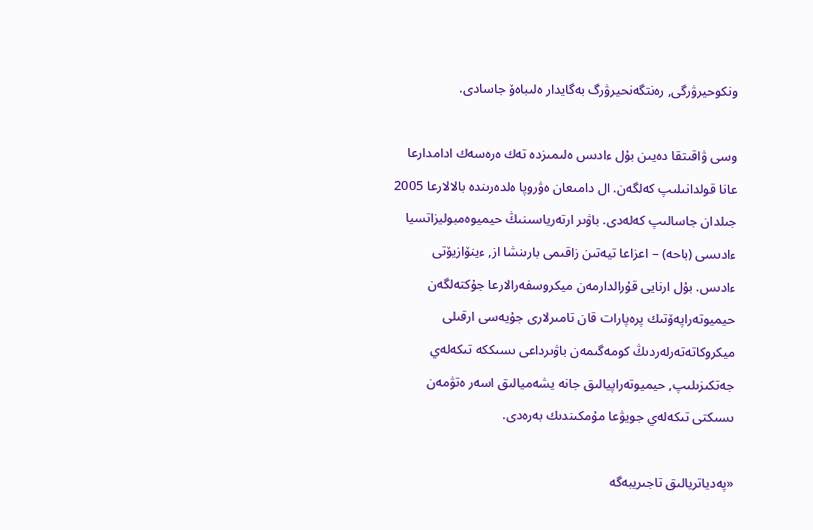ونكوحيرۋرگى, رەنتگەنحيرۋرگ بەگايدار ەلىباەۆ جاسادى.

وسى ۋاقىتقا دەيىن بۇل ءادىس ەلىمىزدە تەك ەرەسەك ادامدارعا عانا قولدانىلىپ كەلگەن. ال دامىعان ەۋروپا ەلدەرىندە بالالارعا 2005 جىلدان جاسالىپ كەلەدى. باۋىر ارتەرياسىنىڭ حيميوەمبوليزاتسيا ءادىسى (باحە) – اعزاعا تيەتىن زاقىمى بارىنشا از, ءينۆازيۆتى ءادىس. بۇل ارنايى قۇرالدارمەن ميكروسفەرالارعا جۇكتەلگەن حيميوتەراپەۆتىك پرەپارات قان تامىرلارى جۇيەسى ارقىلى ميكروكاتەتەرلەردىڭ كومەگىمەن باۋىرداعى ىسىككە تىكەلەي جەتكىزىلىپ, حيميوتەراپيالىق جانە يشەميالىق اسەر ەتۋمەن ىسىكتى تىكەلەي جويۋعا مۇمكىندىك بەرەدى.

«پەدياتريالىق تاجىريبەگە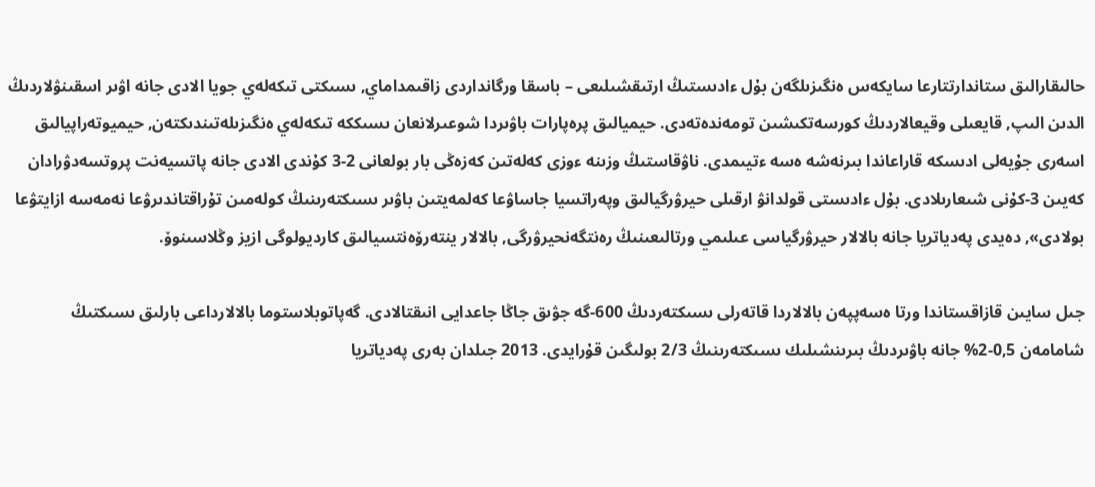حالىقارالىق ستاندارتتارعا سايكەس ەنگىزىلگەن بۇل ءادىستىڭ ارتىقشىلىعى – باسقا ورگانداردى زاقىمداماي, ىسىكتى تىكەلەي جويا الادى جانە اۋىر اسقىنۋلاردىڭ الدىن الىپ, قايعىلى وقيعالاردىڭ كورسەتكىشىن تومەندەتەدى. حيميالىق پرەپارات باۋىردا شوعىرلانعان ىسىككە تىكەلەي ەنگىزىلەتىندىكتەن, حيميوتەراپيالىق اسەرى جۇيەلى ادىسكە قاراعاندا بىرنەشە ەسە ءتيىمدى. ناۋقاستىڭ وزىنە ءوزى كەلەتىن كەزەڭى بار بولعانى 2-3 كۇندى الادى جانە پاتسيەنت پروتسەدۋرادان كەيىن 3-كۇنى شىعارىلادى. بۇل ءادىستى قولدانۋ ارقىلى حيرۋرگيالىق وپەراتسيا جاساۋعا كەلمەيتىن باۋىر ىسىكتەرىنىڭ كولەمىن تۇراقتاندىرۋعا نەمەسە ازايتۋعا بولادى», دەيدى پەدياتريا جانە بالالار حيرۋرگياسى عىلىمي ورتالىعىنىڭ رەنتگەنحيرۋرگى, بالالار ينتەرۆەنتسيالىق كارديولوگى ازيز وڭلاسىنوۆ.

جىل سايىن قازاقستاندا ورتا ەسەپپەن بالالاردا قاتەرلى ىسىكتەردىڭ 600-گە جۋىق جاڭا جاعدايى انىقتالادى. گەپاتوبلاستوما بالالارداعى بارلىق ىسىكتىڭ شامامەن 0,5-2% جانە باۋىردىڭ بىرىنشىلىك ىسىكتەرىنىڭ 2/3 بولىگىن قۇرايدى. 2013 جىلدان بەرى پەدياتريا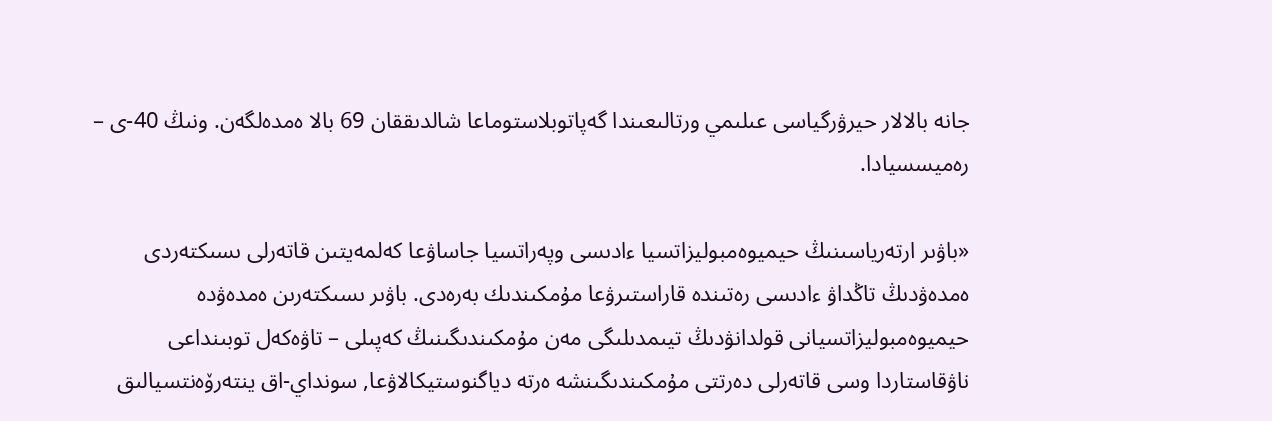جانە بالالار حيرۋرگياسى عىلىمي ورتالىعىندا گەپاتوبلاستوماعا شالدىققان 69 بالا ەمدەلگەن. ونىڭ 40-ى – رەميسسيادا.

«باۋىر ارتەرياسىنىڭ حيميوەمبوليزاتسيا ءادىسى وپەراتسيا جاساۋعا كەلمەيتىن قاتەرلى ىسىكتەردى ەمدەۋدىڭ تاڭداۋ ءادىسى رەتىندە قاراستىرۋعا مۇمكىندىك بەرەدى. باۋىر ىسىكتەرىن ەمدەۋدە حيميوەمبوليزاتسيانى قولدانۋدىڭ تيىمدىلىگى مەن مۇمكىندىگىنىڭ كەپىلى – تاۋەكەل توبىنداعى ناۋقاستاردا وسى قاتەرلى دەرتتى مۇمكىندىگىنشە ەرتە دياگنوستيكالاۋعا, سونداي-اق ينتەرۆەنتسيالىق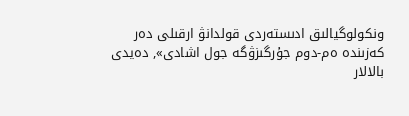ونكولوگيالىق ادىستەردى قولدانۋ ارقىلى دەر كەزىندە ەم-دوم جۇرگىزۋگە جول اشادى», دەيدى بالالار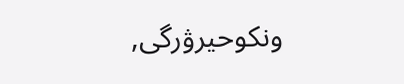ونكوحيرۋرگى,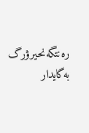رەنتگەنحيرۋرگ بەگايدار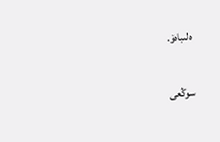ەلىباەۆ.

سوڭعى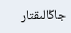جاڭالىقتار